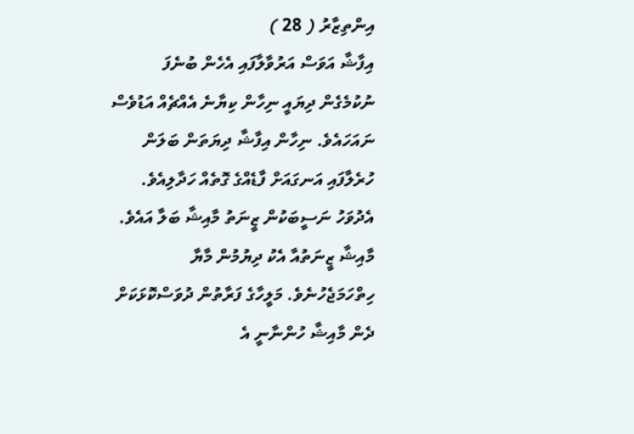އިންތިޒާރު ( 28 )
އިފާޝާ އަވަސް އަރުވާލާފައި އެހެން ބުނެފަ ނުކުމެގެން ދިޔައީ ނިހާން ކިޔާނެ އެއްޗެއް އަޑުވެސް ނައަހައެވެ. ނިހާން އިފާޝާ ދިޔަތަން ބަލަން ހުރެލާފައި އަނގައަށް ފާޑެއްގެ ގޮތެއް ހަދާލިއެވެ.
އެދުވަހު ނަސީބަކުން ޒީނަތު މާއިޝާ ބަލާ އައެވެ. މާއިޝާ ޒީނަތުއާ އެކު ދިޔުމުން މާޔާ ހިތްހަމަޖެހުނެވެ. މަލީހާގެ ފަރާތުން ދުވަސްކޮޅަކަށް ދެން މާއިޝާ ހުންނާނީ އެ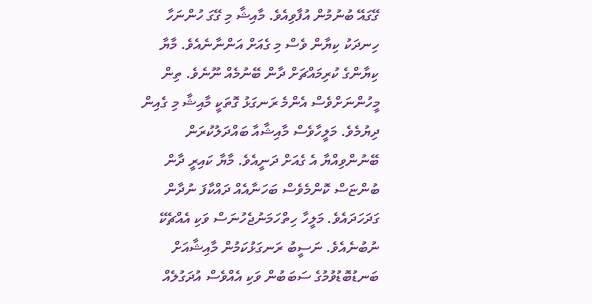ގޭގައޭ ބުނުމުން އުފާވިއެވެ. މާއިޝާ މި ގޭގަ ހުންނަހާ ހިނދަކު ކިޔާން ވެސް މި ގެއަށް އަންނާނެއެވެ. މާޔާ ކިޔާންގެ ކުރިމައްޗަށް ދާން ބޭނުމެއް ނޫނެވެ. ތިން މީހުންނަށްވެސް އެންމެ ރަނގަޅު ގޮތަކީ މާއިޝާ މި ގެއިން ދިޔުމެވެ. މަލީހާވެސް މާއިޝާއާ ބައްދަލުކުރަން ބޭނުންވިއްޔާ އެ ގެއަށް ދަނީއެވެ. މާޔާ ކައިރީ ދާން ބުންޏަސް ކޮންމެވެސް ބަހަނާއެއް ދައްކާފަ ނުދާން ގަދަހަދައެވެ. މަލީހާ ހިތްހަމަނުޖެހުނަސް ވަކި އެއްޗެކޭ ނުބުނެއެވެ. ނަސީބު ރަނގަޅުކަމުން މާއިޝާއަށް ބަނޑުބޮޑުވުމުގެ ސަބަބުން ވަކި އެއްވެސް އުދަގުލެއް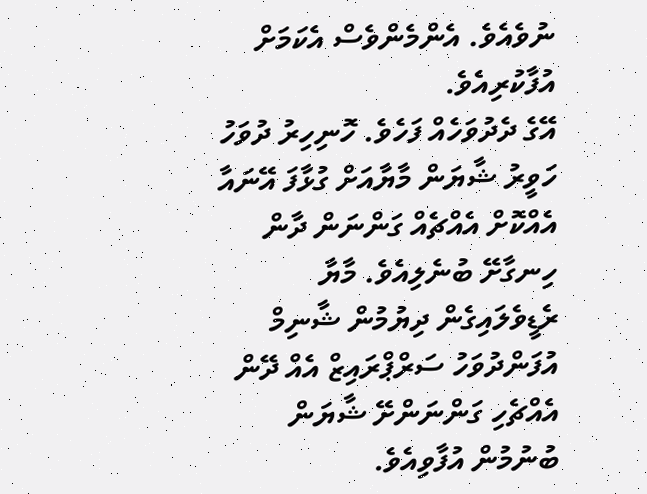ނުވެއެވެ. އެންމެންވެސް އެކަމަށް އުފާކުރިއެވެ.
އޭގެ ދެދުވަހެއް ފަހެވެ. ހޮނިހިރު ދުވަހު ހަވީރު ޝާޔަން މާޔާއަށް ގުޅާފަ އޭނައާ އެއްކޮށް އެއްޗެއް ގަންނަން ދާން ހިނގާށޭ ބުނެލިއެވެ. މާޔާ ރެޑީވެލައިގެން ދިޔުމުން ޝާނިމް އުފަންދުވަހު ސަރްޕްރައިޒް އެއް ދޭން އެއްޗެހި ގަންނަންށޭ ޝާޔަން ބުނުމުން އުފާވިއެވެ.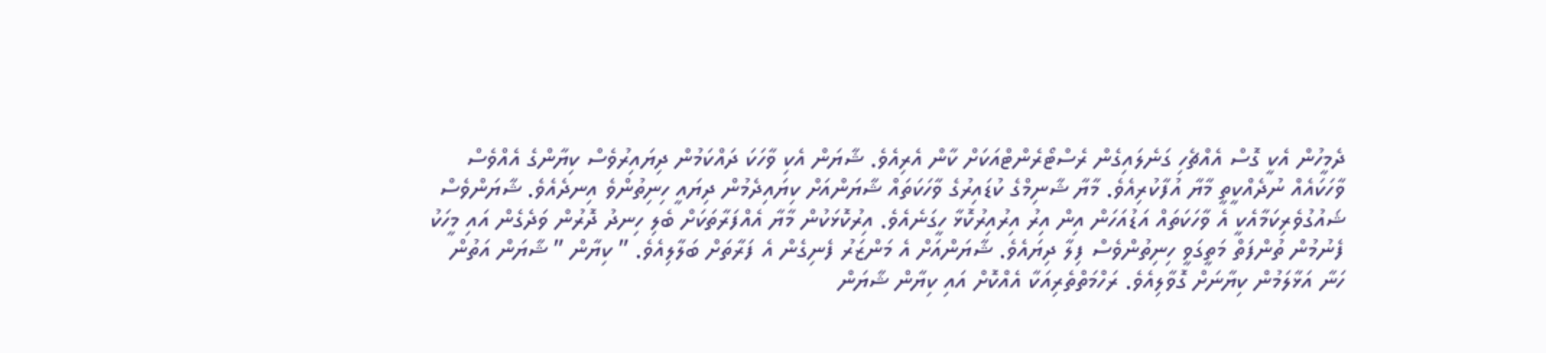ދެމީހުން އެކީ ގޮސް އެއްޗެހި ގަނެލައިގެން ރެސްޓޯރެންޓްއަކަށް ކާން އެރިއެވެ. ޝާޔަން އެކި ވާހަކަ ދައްކަމުން ދިޔައިރުވެސް ކިޔާންގެ އެއްވެސް ވާހަކައެއް ނުދެއްކީތީ މާޔާ އުފާކުރިއެވެ. މާޔާ ޝާނިމްގެ ކުޑައިރުގެ ވާހަކަތައް ޝާޔަންއަށް ކިޔައިދެމުން ދިޔައީ ހިނިތުންވެ އިނދެއެވެ. ޝާޔަންވެސް ޝައުގުވެރިކަމާއެކީ އެ ވާހަކަތައް އަޑުއަހަން އިން އިރު އިރުއިރުކޮޅާ ހީގަނެއެވެ. އިރުކޮޅަކުން މާޔާ އެއްފަރާތަކަށް ބެލި ހިނދު ދޮރުން ވަދެގެން އައި މީހަކު ފެނުމުން ތުންފަތް މަތީގަވީ ހިނިތުންވެސް ފިލާ ދިޔައެވެ. ޝާޔަންއަށް އެ މަންޒަރު ފެނިގެން އެ ފަރާތަށް ބަލާލިއެވެ. ” ކިޔާން ” ޝާޔަން އަތުން ހަނާ އަޅާލަމުން ކިޔާނަށް ގޮވާލިއެވެ. ރަހްމަތްތެރިއަކާ އެއްކޮށް އައި ކިޔާން ޝާޔަން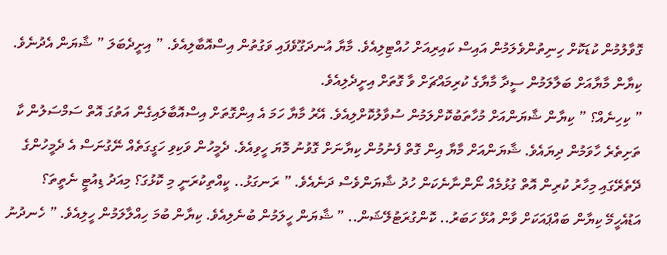ގޮވާލުމުން ކުޑަކޮށް ހިނިތުންވެލަމުން އައިސް ކައިރިއަށް ހުއްޓިލިއެވެ. މާޔާ އުނދަގޫވެފައި ވަގުތުން އިސްއޮބާލިއެވެ. ” އިށީދެބަލަ ” ޝާޔަން އެދުނެވެ. ކިޔާން މާޔާއަށް ބަލާލަމުން ސީދާ މާޔާގެ ކުރިމައްޗަށް ވާ ގޮތަށް އިށީދެލިއެވެ.
” ކިހިނެއް؟ ” ކިޔާން ޝާޔަންއަށް މުހާތަބުކޮށްލަމުން ސުވާލުކޮށްލިއެވެ. އޭރު މާޔާ ހަމަ އެ އިންގޮތަށް އިސްއޮބާލައިގެން އަތުގަ އޮތް ސަމްސަލުން ކާ ތަށިތެރެ ހާވަމުން ދިޔައެވެ. ޝާޔަންއަށް މާޔާ އިން ގޮތް ފެނުމުން ކިޔާނަށް ގޮވުނު މޮޔަ ހީވިއެވެ. ދެމީހުން ވަކިވި ހަގީގަތެއް ނޭގުނަސް އެ ދެމީހުންގެ ދޭތެރޭގައި މިހާރު ކުރިން އޮތް ގުޅުމެއް ނޯންނާނެކަން ހުދު ޝާޔަންވެސް ދަނެއެވެ. ” ރަނގަޅު.. ކީއްތިކުރަނީ މި ކޮޅުގަ؟ މިއަދު ޑިއުޓީ ނެތީތަ؟ އަޑުއެހީމޭ ކިޔާން ބައްޕައަކަށް ވާން އުޅޭ ހަބަރު.. ކޮންގުރަޓުލޭޝަން.. ” ޝާޔަން ހީލަމުން ބުނެލިއެވެ. ކިޔާން ބުމަ ހިއްލާލަމުން ހީލިއެވެ. ” ހެނދުނު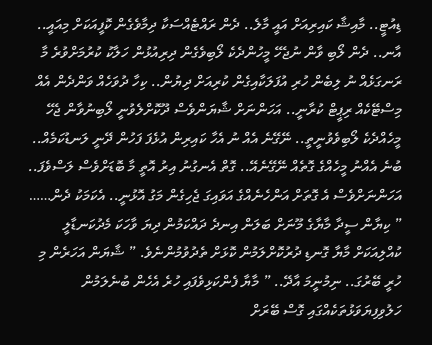ޑިއުޓީ.. މާއިޝާ ކައިރިއަށް އައީ މާލެ.. ދެން ރައްޓެއްސަކާ ދިމާވެގެން ކޮފީއަކަށް މިއައީ.. އާނ.. ދެން ލޯބި ވާން ނުޖެހޭ މީހުންދެކެ ލޯބިވެގެން ދިރިއުޅުން ހަލާކު ކުރުމަށްވުރެ މާ ރަނގަޅެއް ނު ލިބެން ހުރި އުފަލަކާއިގެން ކުރިއަށް ދިޔުން.. ކިހާ ދުވަހެއް ވަންދެން އެއް މިސްޓޭކެއް ރިޕީޓް ކުރާނީ.. އަހަންނަށް ޝާޔަންވެސް ދޫކޮށްލެވުނީ ލޯބިނުވާން ޖެހޭ މީހެއްދެކެ ލޯބިވެވުނީތީ.. ނޭގޭނެ އެއް ނު އެހާ ކައިރިން އުޅެފަ ފަހުން ދޭނީ ލަނޑުކަމެއް.. ބުނެ އެއްނު މީހެއްގެ ގޮތެއް ނޭގޭނެއޭ.. ގޮތް އެނގުނު އިރު އޮތީ މާ ބޮޑަށްވެސް ލަސްވެފަ.. އަހަންނަށްވެސް އެ ގޮތަށް އަންހެނެއްގެ އަވައިގަ ޖެހިގެން މަގު އޮޅުނީ.. އެކަމަކު ދެން…… ” ކިޔާން ސީދާ މާޔާގެ މޫނަށް ބަލަން އިނދެ ދައްކަމުން ދިޔަ ވާހަކަ މެދުކަނޑާލީ ކުއްލިއަކަށް މާޔާ ގޮނޑި ދުރުކޮށްލަމުން ކޮޅަށް ތެދުވުމުންނެވެ. ” ޝާޔަން އަހަރެން މި ހުރީ ބޭރުގަ.. ނިމުނީމަ އާދޭ.. ” މާޔާ ފެންކަޅިވެފައި ހުރެ އެހެން ބުނެލަމުން ހަލުވިފިޔަވަޅުތަކެއްގައި ގޮސް ބޭރަށް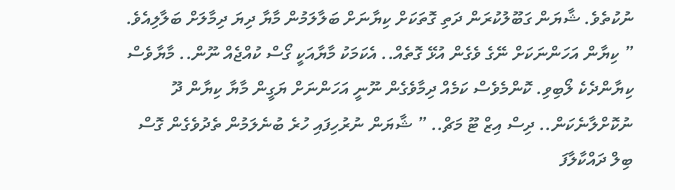ނުކުތެވެ. ޝާޔަން ގަބޫލުކުރަން ދަތި ގޮތަކަށް ކިޔާނަށް ބަލާލަމުން މާޔާ ދިޔަ ދިމާލަށް ބަލާލިއެވެ. ” ކިޔާން އަހަންނަކަށް ނޭގެ ވެގެން އުޅޭ ގޮތެއް.. އެކަމަކު މާޔާއަކީ ގޯސް ކުއްޖެއް ނޫން.. މާޔާވެސް ކިޔާންދެކެ ލޯބިވި. ކޮންމެވެސް ކަމެއް ދިމާވެގެން ނޫނީ އަހަންނަށް ޔަގީން މާޔާ ކިޔާން ދޫ ނުކޮށްލާނެކަން.. ދިސް އިޒް ޓޫ މަޗް.. ” ޝާޔަން ނުރުހިފައި ހުރެ ބުނެލަމުން ތެދުވެގެން ގޮސް ބިލް ދައްކާލާފަ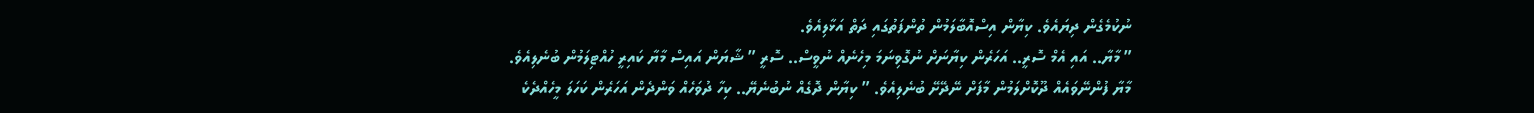ނުކުމެގެން ދިޔައެވެ. ކިޔާން އިސްއޮބާލަމުން ތުންފަތުގައި ދަތް އަޅާލިއެވެ.
” މާޔާ.. އައި އެމް ސޮރީ.. އަހަރެން ކިޔާނަށް ނުގޮވިނަމަ މިހެނެއް ނުވީސް.. ސޮރީ ” ޝާޔަން އައިސް މާޔާ ކައިރީ ހުއްޓިލަމުން ބުނެލިއެވެ. މާޔާ ފުންނޭވައެއް ދޫކޮށްލަމުން މާފަށް ނޭދޭށޭ ބުނެލިއެވެ. ” ކިޔާން ދޮގެއް ނުބުނެޔޭ.. ކިހާ ދުވަހެއް ވަންދެން އަހަރެން ކަހަލަ މީހެއްދެކެ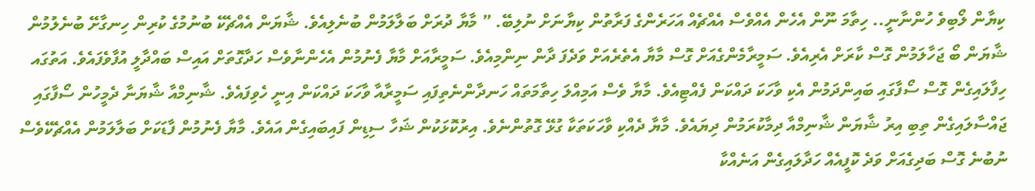ކިޔާން ލޯބިވެ ހުންނާނީ.. ހިތާމަ ނޫން އެހެން އެއްވެސް އެއްޗެއް އަހަރެންގެ ފަރާތުން ކިޔާނަށް ނުލިބޭ. ” މާޔާ ދުރަށް ބަލާލަމުން ބުނެލިއެވެ. ޝާޔަން އެއްޗެކޭ ބުނުމުގެ ކުރިން ހިނގާށޭ ބުނެލުމުން ޝާޔަން ބޯ ޖަހާލަމުން ގޮސް ކާރަށް އެރިއެވެ. ސަމީރާމެންގެއަށް ގޮސް މާޔާ އެތެރެއަށް ވަދެފަ ދާން ނިންމިއެވެ. ސަމީރާއަށް މާޔާ ފެނުމުން އެހެންނާވެސް ހަދާގޮތަށް އައިސް ބައްދާލީ އުފާވެފައެވެ. އަތުގައ ހިފާލައިގެން ގޮސް ސޯފާގައި ބައިންދަމުން އެކި ވާހަކަ ދައްކަން ފެއްޓިއެވެ. މާޔާ ވެސް އަމިއްލަ ހިތާމަތައް ހަނދާންނެތިފައި ސަމީރާއާ ވާހަކަ ދައްކަން އިނީ ހެވިފައެވެ. ޝާނިމްއާ ޝާޔަނާ ދެމީހުން ސޯފާގައި ޖައްސާލައިގެން ތިބި އިރު ޝާޔަން ޝާނިމްއާ ދިމާކުރަމުން ދިޔައެވެ. މާޔާ ދެއްކި ވާހަކަތަކާ ގުޅޭ ގޮތުންނެވެ. އިރުކޮޅަކުން ޝަހާ ސިޑިން ފައިބައިގެން އައެވެ. މާޔާ ފެނުމުން ފާޑަކަށް ބަލާލަމުން އެއްޗެކޭވެސް ނުބުނެ ގޮސް ބަދިގެއަށް ވަދެ ކޮފީއެއް ހަދާލައިގެން އަނެއްކާ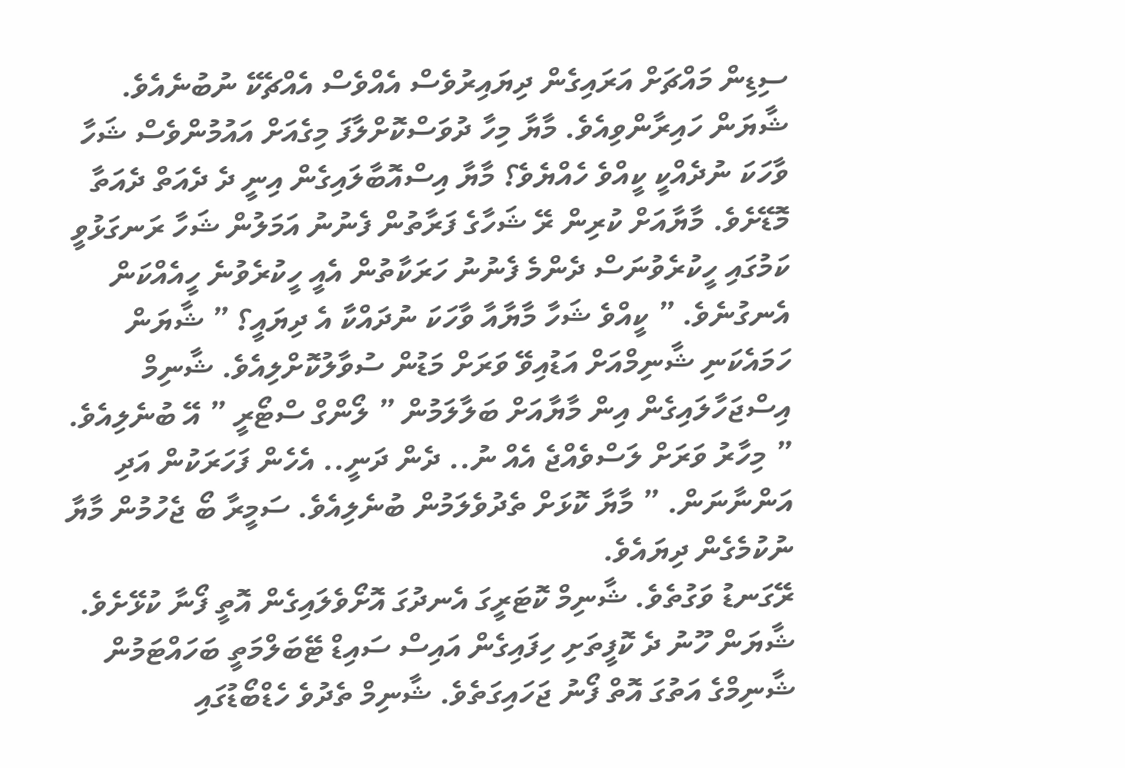ސިޑިން މައްޗަށް އަރައިގެން ދިޔައިރުވެސް އެއްވެސް އެއްޗެކޭ ނުބުނެއެވެ. ޝާޔަން ހައިރާންވިއެވެ. މާޔާ މިހާ ދުވަސްކޮށްލާފަ މިގެއަށް އައުމުންވެސް ޝަހާ ވާހަކަ ނުދެއްކީ ކީއްވެ ހެއްޔެވެ؟ މާޔާ އިސްއޮބާލައިގެން އިނީ ދެ ދެއަތް ދެއަތާ މޮޑޭށެވެ. މާޔާއަށް ކުރިން ރޭ ޝަހާގެ ފަރާތުން ފެނުނު އަމަލުން ޝަހާ ރަނގަޅުވީ ކަމުގައި ހީކުރެވުނަސް ދެންމެ ފެނުނު ހަރަކާތުން އެއީ ހީކުރެވުނެ ހީއެއްކަން އެނގުނެވެ. ” ކީއްވެ ޝަހާ މާޔާއާ ވާހަކަ ނުދައްކާ އެ ދިޔައީ؟ ” ޝާޔަން ހަމައެކަނި ޝާނިމްއަށް އަޑުއިވޭ ވަރަށް މަޑުން ސުވާލުކޮށްލިއެވެ. ޝާނިމް އިސްޖަހާލައިގެން އިން މާޔާއަށް ބަލާލަމުން ” ލޯންގް ސްޓޯރީ ” އޭ ބުނެލިއެވެ. ” މިހާރު ވަރަށް ލަސްވެއްޖެ އެއް ނު.. ދެން ދަނީ.. އެހެން ފަހަރަކުން އަދި އަންނާނަން. ” މާޔާ ކޮޅަށް ތެދުވެލަމުން ބުނެލިއެވެ. ސަމީރާ ބޯ ޖެހުމުން މާޔާ ނުކުމެގެން ދިޔައެވެ.
ރޭގަނޑު ވަގުތެވެ. ޝާނިމް ކޮޓަރީގަ އެނދުގަ އޮށޯވެލައިގެން އޮތީ ފޯނާ ކުޅޭށެވެ. ޝާޔަން ހޫނު ދެ ކޮފީތަށި ހިފައިގެން އައިސް ސައިޑް ޓޭބަލްމަތީ ބަހައްޓަމުން ޝާނިމްގެ އަތުގަ އޮތް ފޯނު ޖަހައިގަތެވެ. ޝާނިމް ތެދުވެ ހެޑްބޯޑުގައި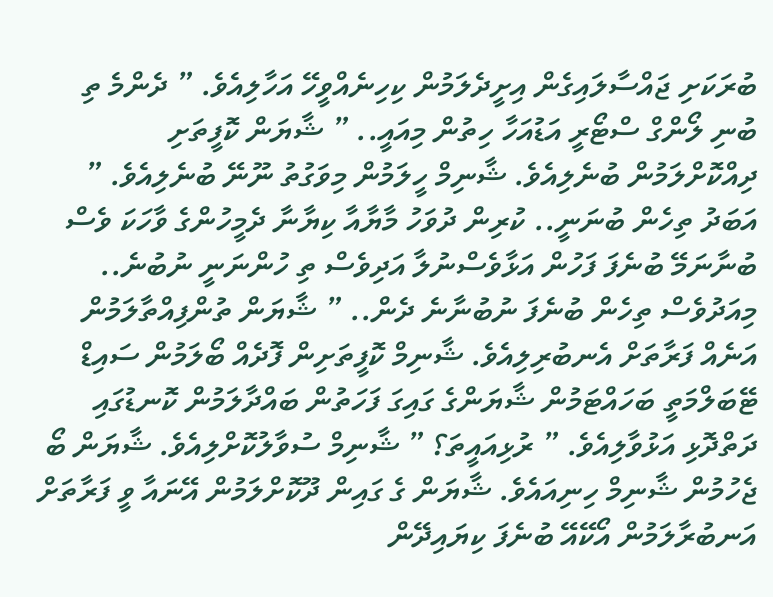ބުރަކަށި ޖައްސާލައިގެން އިށީދެލަމުން ކިހިނެއްވީހޭ އަހާލިއެވެ. ” ދެންމެ ތި ބުނި ލޯންގް ސްޓޯރީ އަޑުއަހާ ހިތުން މިއައީ.. ” ޝާޔަން ކޮފީތަށި ދިއްކޮށްލަމުން ބުނެލިއެވެ. ޝާނިމް ހީލަމުން މިވަގުތު ނޫނޭ ބުނެލިއެވެ. ” އަބަދު ތިހެން ބުނަނީ.. ކުރިން ދުވަހު މާޔާއާ ކިޔާނާ ދެމީހުންގެ ވާހަކަ ވެސް ބުނާނަމޭ ބުނެފަ ފަހުން އަޅާވެސްނުލާ އަދިވެސް ތި ހުންނަނީ ނުބުނެ.. މިއަދުވެސް ތިހެން ބުނެފަ ނުބުނާނެ ދެން.. ” ޝާޔަން ތުންފިއްތާލަމުން އަނެއް ފަރާތަށް އެނބުރިލިއެވެ. ޝާނިމް ކޮފީތަށިން ފޮދެއް ބޯލަމުން ސައިޑް ޓޭބަލްމަތީ ބަހައްޓަމުން ޝާޔަންގެ ގައިގަ ފަހަތުން ބައްދާލަމުން ކޮނޑުގައި ދަތްދޮޅި އަޅުވާލިއެވެ. ” ރުޅިއައީތަ؟ ” ޝާނިމް ސުވާލުކޮށްލިއެވެ. ޝާޔަން ބޯ ޖެހުމުން ޝާނިމް ހިނިއައެވެ. ޝާޔަން ގެ ގައިން ދޫކޮށްލަމުން އޭނައާ ވީ ފަރާތަށް އަނބުރާލަމުން އޯކޭއޭ ބުނެފަ ކިޔައިދޭން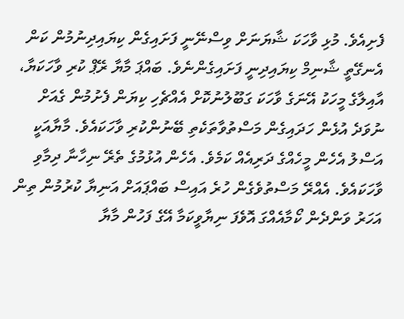ފެށިއެވެ. މުޅި ވާހަކަ ޝާޔަނަށް ވިސްނޭނީ ފަށައިގެން ކިޔައިދިނުމުން ކަން އެނގޭތީ ޝާނިމް ކިޔައިދިނީ ފަށައިގެންނެވެ. ބައްޕަ މާޔާ ރޭޕް ކުރި ވާހަކަޔާ، އާއިލާގެ މީހަކު އޭނަގެ ވާހަކަ ގަބޫލުނުކޮށް އެއްޗެހި ކިޔަން ފެށުމުން ގެއަށް ނުވަދެ އުޅެން ހަދައިގެން މަސްތުވާތަކެތި ބޭނުންކުރި ވާހަކައެވެ. މާޔާއަކީ އަސްލު އެހެން މީހެއްގެ ދަރިއެއް ކަމެވެ. އެހެން އުޅުމުގެ ތެރޭ ނިހާނާ ދިމާވި ވާހަކައެވެ. އެއްރޭ މަސްތުވެގެން ހުރެ އައިސް ބައްޕައަށް އަނިޔާ ކުރުމުން ތިން އަހަރު ވަންދެން ކޯމާއެއްގަ އޮވެފަ ނިޔާވީކަމާ އޭގެ ފަހުން މާޔާ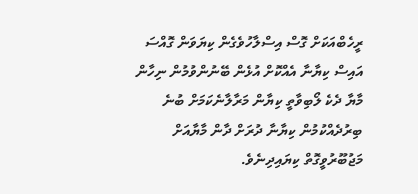ރީހެބްއަކަށް ގޮސް އިސްލާހުވެގެން ކިޔަވަން ގޮއްސަ އައިސް ކިޔާނާ އެއްކޮށް އުޅެން ބޭނުންވުމުން ނިހާން މާޔާ ދެކެ ލޯބިވާތީ ކިޔާން މަރާލާނެކަމަށް ބުނެ ބިރުދެއްކުމުން ކިޔާނާ ދުރަށް ދާން މާޔާއަށް މަޖުބޫރުވީގޮތް ކިޔައިދިނެވެ.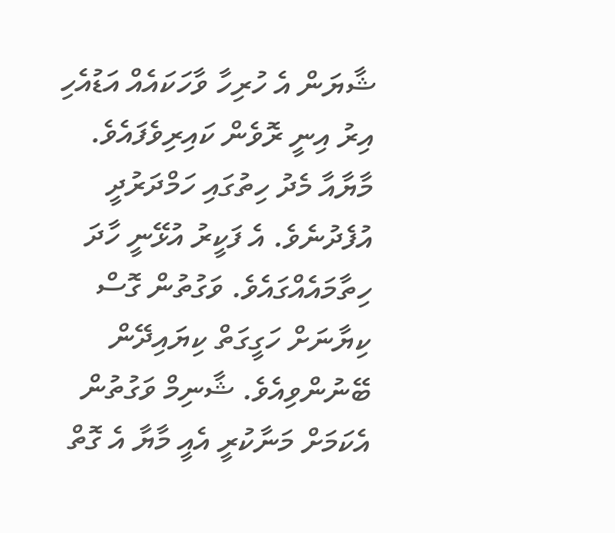ޝާޔަން އެ ހުރިހާ ވާހަކައެއް އަޑުއެހި އިރު އިނީ ރޮވެން ކައިރިވެފައެވެ. މާޔާއާ މެދު ހިތުގައި ހަމްދަރުދީ އުފެދުނެވެ. އެ ފަކީރު އުޅޭނީ ހާދަ ހިތާމައެއްގައެވެ. ވަގުތުން ގޮސް ކިޔާނަށް ހަގީގަތް ކިޔައިދޭން ބޭނުންވިއެވެ. ޝާނިމް ވަގުތުން އެކަމަށް މަނާކުރީ އެއީ މާޔާ އެ ގޮތް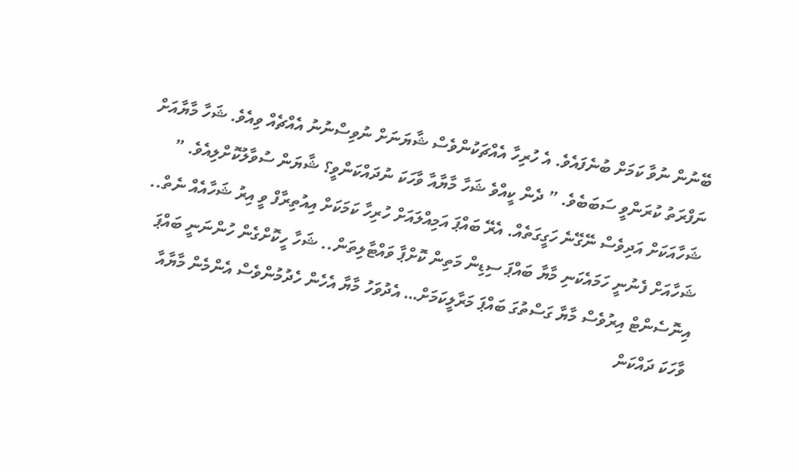ބޭނުން ނުވާ ކަމަށް ބުނެފައެވެ. އެ ހުރިހާ އެއްޗަކުންވެސް ޝާޔަނަށް ނުވިސްނުނު އެއްޗެއް ވިއެވެ. ޝަހާ މާޔާއަށް ނަފްރަތު ކުރަންވީ ސަބަބެވެ. ” ދެން ކީއްވެ ޝަހާ މާޔާއާ ވާހަކަ ނުދައްކަންވީ؟ ޝާޔަން ސުވާލުކޮށްލިއެވެ. ” ޝަހާއަކަށް އަދިވެސް ނޭގޭނެ ހަގީގަތެއް. އެރޭ ބައްޕަ އަމިއްލައަށް ހުރިހާ ކަމަކަށް އިއުތިރާފް ވީ އިރު ޝަހާއެއް ނެތް.. ޝަހާއަށް ފެނުނީ ހަމައެކަނި މާޔާ ބައްޕަ ސިޑިން މަތިން ކޮށްޕާ ވައްޓާލިތަން.. ޝަހާ ހީކޮށްގެން ހުންނަނީ ބައްޕަ އިނޮސެންޓް އިރުވެސް މާޔާ ގަސްތުގަ ބައްޕަ މަރާލީކަމަށް… އެދުވަހު މާޔާ އެހެން ހެދުމުންވެސް އެންމެން މާޔާއާ ވާހަކަ ދައްކަން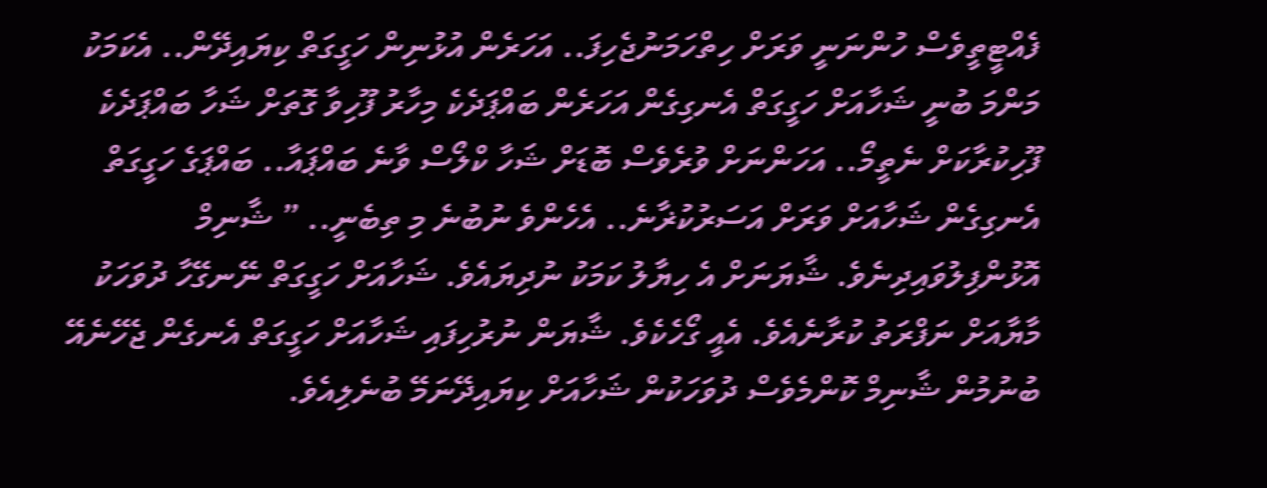ފެއްޓީތީވެސް ހުންނަނީ ވަރަށް ހިތްހަމަނުޖެހިފަ.. އަހަރެން އުޅުނިން ހަގީގަތް ކިޔައިދޭން.. އެކަމަކު މަންމަ ބުނީ ޝަހާއަށް ހަގީގަތް އެނގިގެން އަހަރެން ބައްޕަދެކެ މިހާރު ފޫހިވާ ގޮތަށް ޝަހާ ބައްޕަދެކެ ފޫހިކުރާކަށް ނެތީމޯ.. އަހަންނަށް ވުރެވެސް ބޮޑަށް ޝަހާ ކްލޯސް ވާނެ ބައްޕައާ.. ބައްޕަގެ ހަގީގަތް އެނގިގެން ޝަހާއަށް ވަރަށް އަސަރުކުޜާނެ.. އެހެންވެ ނުބުނެ މި ތިބެނީ.. ” ޝާނިމް އޮޅުންފިލުވައިދިނެވެ. ޝާޔަނަށް އެ ހިޔާލު ކަމަކު ނުދިޔައެވެ. ޝަހާއަށް ހަގީގަތް ނޭނގޭހާ ދުވަހަކު މާޔާއަށް ނަފްރަތު ކުރާނެއެވެ. އެއީ ގޯހެކެވެ. ޝާޔަން ނުރުހިފައި ޝަހާއަށް ހަގީގަތް އެނގެން ޖެހޭނެއޭ ބުނުމުން ޝާނިމް ކޮންމެވެސް ދުވަހަކުން ޝަހާއަށް ކިޔައިދޭނަމޭ ބުނެލިއެވެ.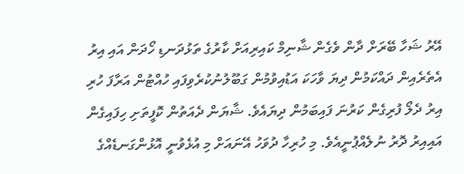އޭރު ޝަހާ ބޭރަށް ދާން ވެގެން ޝާނިމް ކައިރިއަށް ކާރުގެ ތަޅުދަނޑި ހޯދަން އައި އިރު އެތެރެއިން ދައްކަމުން ދިޔަ ވާހަކަ އަޑުއިވުމުން ގަބޫލުނުކުރެވިފައި ހުއްޓުން އަރާފަ ހުރި އިރު ދެލޯ ފުރިގެން ކަރުނަ ފައިބަމުން ދިޔައެވެ. ޝާޔަން ދެއަތުން ކޮފީތަށި ހިފައިގެން އައިއިރު ދޮރު ނުލެއްޕުނީއެވެ. މި ހުރިހާ ދުވަހު އޭނައަށް މި އުޅެވުނީ އޮޅުންގަނޑެއްގެ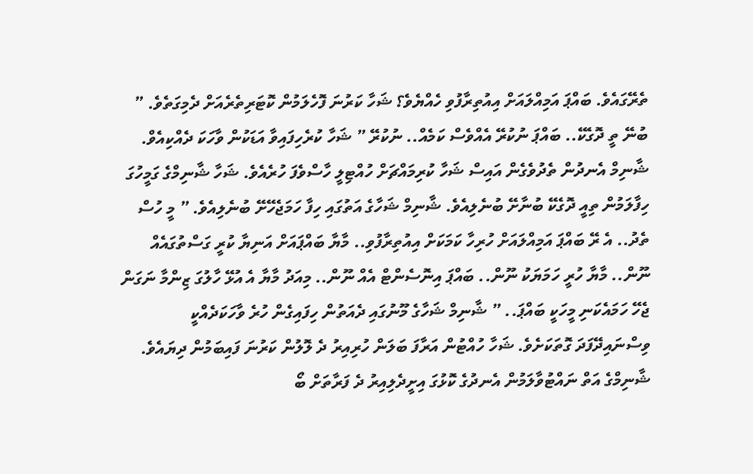ތެރޭގައެވެ. ބައްޕަ އަމިއްލައަށް އިއުތިރާފުވި ހެއްޔެވެ؟ ޝަހާ ކަރުނަ ފޮހެލަމުން ކޮޓަރިތެރެއަށް ދެމިގަތެވެ. ” ބުނޭ ތީ ދޮގެކޭ.. ބައްޕަ ނުކުރޭ އެއްވެސް ކަމެއް.. ނުކުރޭ ” ޝަހާ ކުރެހިފައިވާ އަޑަކުން ވާހަކަ ދެއްކިއެވް. ޝާނިމް އެނދުން ތެދުވެގެން އައިސް ޝަހާ ކުރިމައްޗަށް ހުއްޓިލީ ހާސްވެފަ ހުރެއެވެ. ޝަހާ ޝާނިމްގެ ގަމީހުގަ ހިފާލަމުން ތިއީ ދޮގެކޭ ބުނާށޭ ބުނެލިއެވެ. ޝާނިމް ޝަހާގެ އަތުގައި ހިފާ ހަމަޖެހޭށޭ ބުނެލިއެވެ. ” މީ ހުސް ތެދު.. އެ ރޭ ބައްޕަ އަމިއްލައަށް ހުރިހާ ކަމަކަށް އިއުތިރާފުވި.. މާޔާ ބައްޕައަށް އަނިޔާ ކުރީ ގަސްތުގައެއް ނޫން.. މާޔާ ހުރީ ހަމަޔަކު ނޫން.. ބައްޕަ އިނޮސެންޓް އެއް ނޫން.. މިއަދު މާޔާ އެ އުޅޭ ހާލުގަ ޒިންމާ ނަގަން ޖެހޭ ހަމައެކަނި މީހަކީ ބައްޕަ.. ” ޝާނިމް ޝަހާގެ މޫނުގައި ދެއަތުން ހިފައިގެން ހުރެ ވާހަކަދެއްކީ ވިސްނައިދޭފަދަ ގޮތަކަށެވެ. ޝަހާ ހުއްޓުން އަރާފަ ބަލަން ހުރިއިރު ދެ ލޮލުން ކަރުނަ ފައިބަމުން ދިޔައެވެ. ޝާނިމްގެ އަތް ނައްޓުވާލަމުން އެނދުގެ ކޮޅުގަ އިށީދެލިއިރު ދެ ފަރާތަށް ބޯ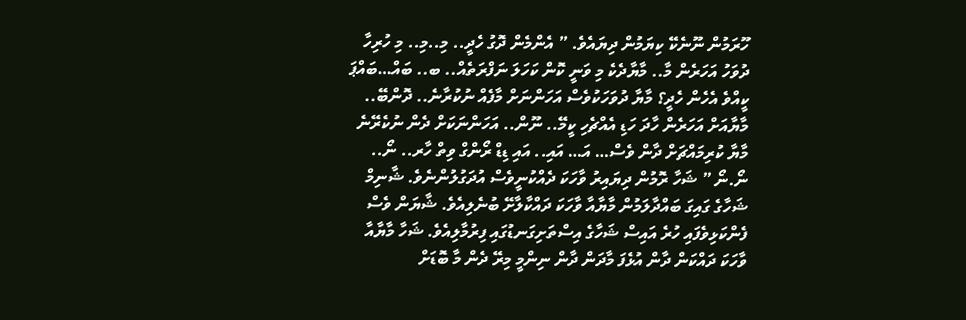ހޫރަމުން ނޫނެކޭ ކިޔަމުން ދިޔައެވެ. ” އެންމެން ދޮގު ހެދީ.. މި..މި.. މި ހުރިހާ ދުވަހު އަހަރެން މާ.. މާޔާދެކެ މި ވަނީ ކޮން ކަހަލަ ނަފްރަތެއް.. ބ.. ބައް…ބައްޕަ ކީއްވެ އެހެން ހެދީ؟ މާޔާ ދުވަހަކުވެސް އަހަންނަށް މާފެއް ނުކުރާނެ.. ދޮންބޭ.. މާޔާއަށް އަހަރެން ހާދަ ހަޑި އެއްޗެހި ކީމޭ.. ނޫން.. އަހަންނަކަށް ދެން ނުކެރޭނެ މާޔާ ކުރިމައްޗަށް ދާން ވެސް… އަ… އައި.. އައި ޑިޑް ރޯންގް ވިތް ހާރ.. ނޯ.. ނޯ.ނޯ ” ޝަހާ ރޮމުން ދިޔައިރު ވާހަކަ ދެއްކުނީވެސް އުދަގުލުންނެވެ. ޝާނިމް ޝަހާގެ ގައިގަ ބައްދާލަމުން މާޔާއާ ވާހަކަ ދައްކާލާށޭ ބުނެލިއެވެ. ޝާޔަން ވެސް ފެންކަޅިވެފައި ހުރެ އައިސް ޝަހާގެ އިސްތަށިގަނޑުގައި ފިރުމާލިއެވެ. ޝަހާ މާޔާއާ ވާހަކަ ދައްކަން ދާން އުޅެފަ މާދަން ދާން ނިންމީ މިރޭ ދެން މާ ބޮޑަށް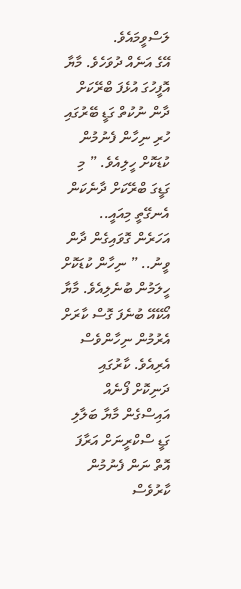ލަސްވީމައެވެ.
އޭގެ އަނެއް ދުވަހެވެ. މާޔާ އޮފީހުގަ އުޅެފަ ބްރޭކަށް ދާން ނުކުތް ގަޑީ ބޭރުގައި ހުރި ނިހާން ފެނުމުން ކުޑަކޮށް ހީލިއެވެ. ” މި ގަޑީގަ ބްރޭކަށް ދާނެކަން އެނގޭތީ މިއައީ.. އަހަރެން ގޮވައިގެން ދާން ވީނު.. ” ނިހާން ކުޑަކޮށް ހީލަމުން ބުނެލިއެވެ. މާޔާ އޯކޭއޭ ބުނެފަ ގޮސް ކާރަށް އެރުމުން ނިހާންވެސް އެރިއެވެ. ކާރުގައި ދަނިކޮށް ފޯނެއް އައިސްގެން މާޔާ ބަލާލި ގަޑީ ސްކްރީނަށް އަރާފަ އޮތް ނަން ފެނުމުން ކާރުވެސް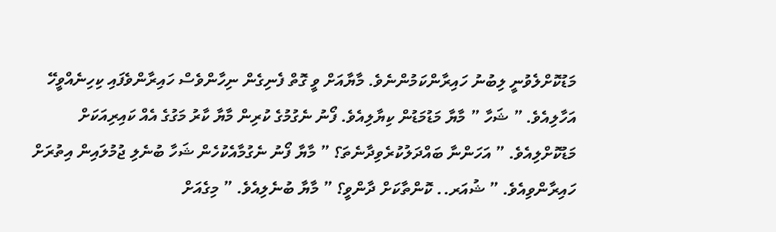މަޑުކޮށްލެވުނީ ލިބުނު ހައިރާންކަމުންނެވެ. މާޔާއަށް ވީ ގޮތް ފެނިގެން ނިހާންވެސް ހައިރާންވެފައި ކިހިނެއްވީހޭ އަހާލިއެވެ. ” ޝަހާ ” މާޔާ މަޑުމަޑުން ކިޔާލިއެވެ. ފޯނު ނެގުމުގެ ކުރިން މާޔާ ކާރު މަގުގެ އެއް ކައިރިއަކަށް މަޑުކޮށްލިއެވެ. ” އަހަންނާ ބައްދަލުކުރެވިދާނެތަ؟ ” މާޔާ ފޯނު ނެގުމާއެކުހެން ޝަހާ ބުނެލި ޖުމުލައިން އިތުރަށް ހައިރާންވިއެވެ. ” ޝުއަރ.. ކޮންތާކަށް ދާންވީ؟ ” މާޔާ ބުނެލިއެވެ. ” މިގެއަށް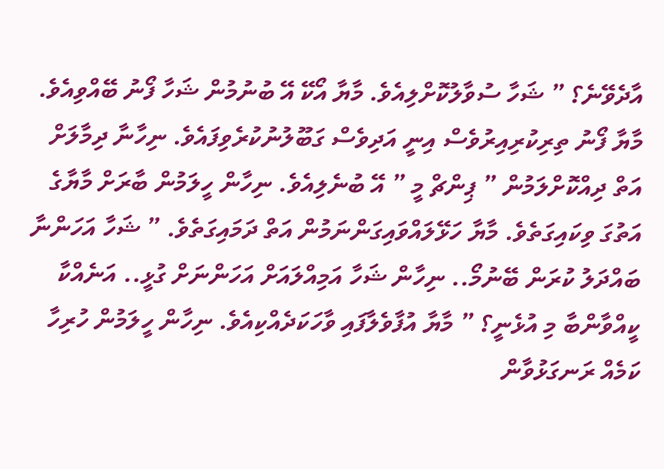އާދެވޭނެ؟ ” ޝަހާ ސުވާލުކޮށްލިއެވެ. މާޔާ އޯކޭ އޭ ބުނުމުން ޝަހާ ފޯނު ބޭއްވިއެވެ. މާޔާ ފޯނު ތިރިކުރިއިރުވެސް އިނީ އަދިވެސް ގަބޫލުނުކުރެވިފައެވެ. ނިހާނާ ދިމާލަށް އަތް ދިއްކޮށްލަމުން ” ޕިންޗް މީ ” އޭ ބުނެލިއެވެ. ނިހާން ހީލަމުން ބާރަށް މާޔާގެ އަތުގަ ވިކައިގަތެވެ. މާޔާ ހަޅޭލައްވައިގަންނަމުން އަތް ދަމައިގަތެވެ. ” ޝަހާ އަހަންނާ ބައްދަލު ކުރަން ބޭނުމޯ.. ނިހާން ޝަހާ އަމިއްލައަށް އަހަންނަށް ގުޅީ.. އަނެއްކާ ކީއްވާންބާ މި އުޅެނީ؟ ” މާޔާ އުފާވެލާފައި ވާހަކަދެއްކިއެވެ. ނިހާން ހީލަމުން ހުރިހާ ކަމެއް ރަނގަޅުވާން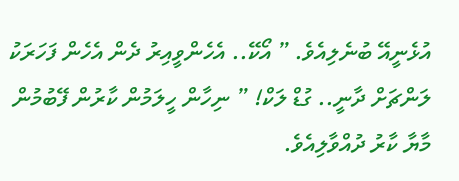އުޅެނީއޭ ބުނެލިއެވެ. ” އޯކޭ.. އެހެންވީއިރު ދެން އެހެން ފަހަރަކު ލަންޗަށް ދާނީ.. ގުޑް ލަކް! ” ނިހާން ހީލަމުން ކާރުން ފޭބުމުން މާޔާ ކާރު ދުއްވާލިއެވެ.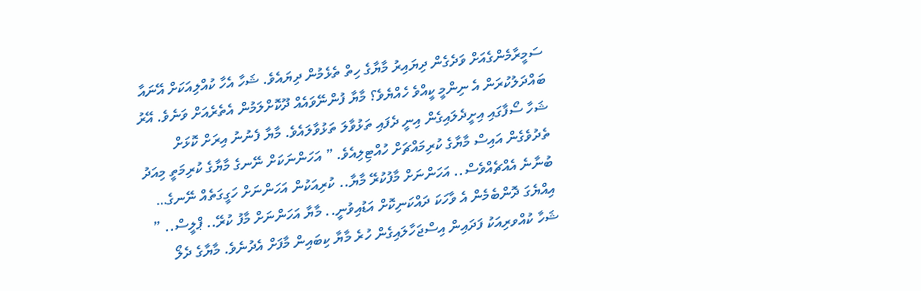ސަމީރާމެންގެއަށް ވަދެގެން ދިޔައިރު މާޔާގެ ހިތް ތެޅެމުން ދިޔައެވެ. ޝަހާ އެހާ ކުއްލިއަކަށް އޭނައާ ބައްދަލުކުރަން އެ ނިންމީ ކީއްވެ ހެއްޔެވެ؟ މާޔާ ފުންނޭވައެއް ދޫކޮށްލަމުން އެތެރެއަށް ވަނެވެ. އޭރު ޝަހާ ސޯފާގައި އިށީދެލައިގެން އިނީ ދެފައި ތަޅުވާލަ ތަޅުވާލައެވެ. މާޔާ ފެނުނު އިރަށް ކޮޅަށް ތެދުވެގެން އައިސް މާޔާގެ ކުރިމައްޗަށް ހުއްޓިލިއެވެ. ” އަހަންނަކަށް ނޭނގެ މާޔާގެ ކުރިމަތީ މިއަދު ބުނާނެ އެއްޗެއްވެސް.. އަހަންނަށް މާފުކުރޭ މާޔާ.. ކުރިއަކުން އަހަންނަށް ހަގީގަތެއް ނޭނގެ… އިއްޔެގަ ދޮންބެމެން އެ ވާހަކަ ދައްކަނިކޮށް އަޑުއިވުނީ.. މާޔާ އަހަންނަށް މާފު ކުރޭ.. ޕްލީސް.. ” ޝަހާ ކުއްވރިއަކު ފަދައިން އިސްޖަހާލައިގެން ހުރެ މާޔާ ކިބައިން މާފަށް އެދުނެވެ. މާޔާގެ ދެލޯ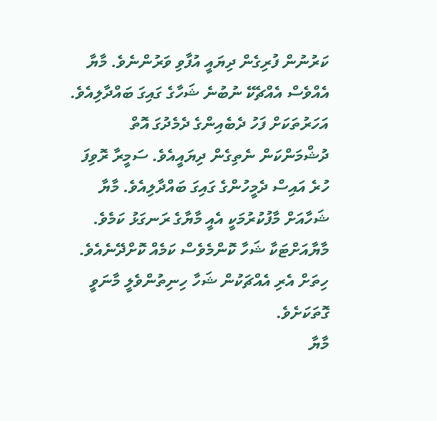ކަރުނުން ފުރިގެން ދިޔައީ އުފާވި ވަރުންނެވެ. މާޔާ އެއްވެސް އެއްޗެކޭ ނުބުނެ ޝަހާގެ ގައިގަ ބައްދާލިއެވެ. އަހަރުތަކަށް ފަހު ދެބެއިންގެ ދެމެދުގަ އޮތް ދުޝްމަންކަން ނެތިގެން ދިޔައީއެވެ. ސަމީރާ ރޮވިފަ ހުރެ އައިސް ދެމީހުންގެ ގައިގަ ބައްދާލިއެވެ. މާޔާ ޝަހާއަށް މާފުކުރުމަކީ އެއީ މާޔާގެ ރަނގަޅު ކަމެވެ. މާޔާއަށްޓަކާ ޝަހާ ކޮންމެވެސް ކަމެއް ކޮށްދޭނެއެވެ. ހިތަށް އެރި އެއްޗަކުން ޝަހާ ހިނިތުންވެލީ މާނަވީ ގޮތަކަށެވެ.
މާޔާ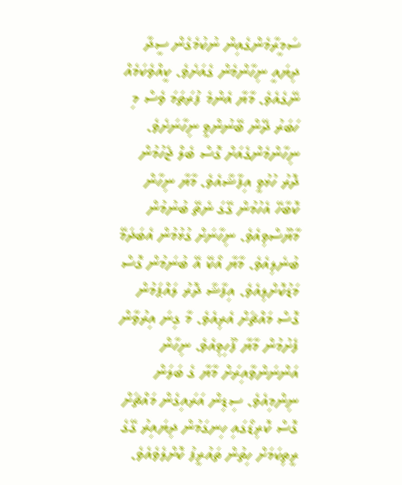ސަމީރާމެންގެއިން ނުކުމެގެން ސީދާ ދިޔައީ ނިހާންމެން ގެއަށެވެ. ކީއްވެކަމެއް ނޭގެއެވެ. މާޔާ އެންމެ ފުރަތަމަ ވެސް މި ހަބަރު ދޭން ބޭނުންވީ ނިހާނަށެވެ. ނިހާންމެންގެއަށް ގޮސް ބެލް ޖެހުމުން ދޮރު ހުޅުވީ އިފާޝާއެވެ. މާޔާ ނިހާން ކޮބާހޭ އެހުމުން ގޭގަ ނެތޭ ބުނުމުން މާޔޫސްވިއެވެ. ނިހާނަށް ގުޅުމުން އެބަދަމޭ ބުނެލިއެވެ. މާޔާ އޯކޭ އޭ ބުނަމުން ގޮސް މަޑުކޮށްލިއެވެ. އިފާޝާ ދޮރު ލައްޕަމުން ގޮސް މައްޗަށް އެރިއެވެ. މާ ގިނަ އިރުވާން ފެށުމުން މާޔާ ފޫހިވިއެވެ. ނިހާން އަންނަންވާއިރަށް މާޔާ ގެ ބަލަން ނިންމިއެވެ. ސިޑިން އަރައިގެން މައްޗަށް ގޮސް ކޮރިޑޯގައި ހިނގަމުން ދިޔައިރު ގޭގެ ރީތިކަމަށް ހިތުން ތައުރީފު ކޮށްލެވެއެވެ.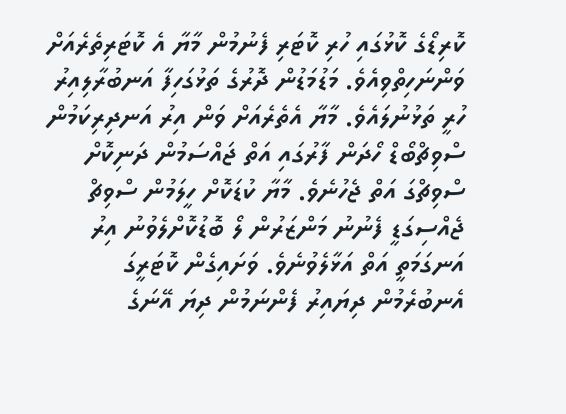ކޮރިޑޯގެ ކޮޅުގައި ހުރި ކޮޓަރި ފެނުމުން މާޔާ އެ ކޮޓަރިތެރެއަށް ވަންނަހިތްވިއެވެ. މަޑުމަޑުން ދޮރުގެ ތަޅުގަހިފާ އަނބުރާލިއިރު ހުރީ ތަޅުނުލައެވެ. މާޔާ އެތެރެއަށް ވަން އިރު އަނދިރިކަމުން ސްވިޗްބޯޑް ހޯދަން ފާރުގައި އަތް ޖައްސަމުން ދަނިކޮށް ސްވިޗްގަ އަތް ޖެހުނެވެ. މާޔާ ކުޑަކޮށް ހީލަމުން ސްވިޗް ޖެއްސިގަޑީ ފެނުނު މަންޒަރުން ލޯ ބޮޑުކޮށްލެވުނު އިރު އަނގަމަތީ އަތް އަޅާލެވުނެވެ. ވަށައިގެން ކޮޓަރީގަ އެނބުރެމުން ދިޔައިރު ފެންނަމުން ދިޔަ އޭނަގެ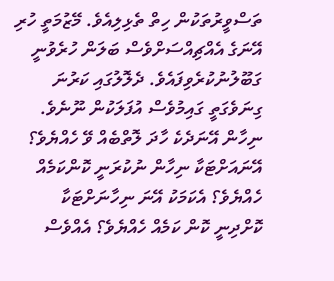ތަސްވީރުތަކުން ހިތް ތެޅިލިއެވެ. މޭޒުމަތީ ހުރި އޭނަގެ އެއްޗިއްސަށްވެސް ބަލަން ހުރެވުނީ ގަބޫލުނުކުރެވިފައެވެ. ދެލޮލުގައި ކަރުނަ ގިނަވެގަތީ ގައިމުވެސް އުފަލަކުން ނޫނެވެ. ނިހާން އޭނަދެކެ ހާދަ ލޮތްބެއް ވޭ ހެއްޔެވެ؟ އޭނައަށްޓަކާ ނިހާން ނުކުރަނީ ކޮންކަމެއް ހެއްޔެވެ؟ އެކަމަކު އޭނަ ނިހާނަށްޓަކާ ކޮށްދިނީ ކޮން ކަމެއް ހެއްޔެވެ؟ އެއްވެސް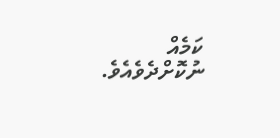ކަމެއް ނުކޮށްދެވެއެވެ.